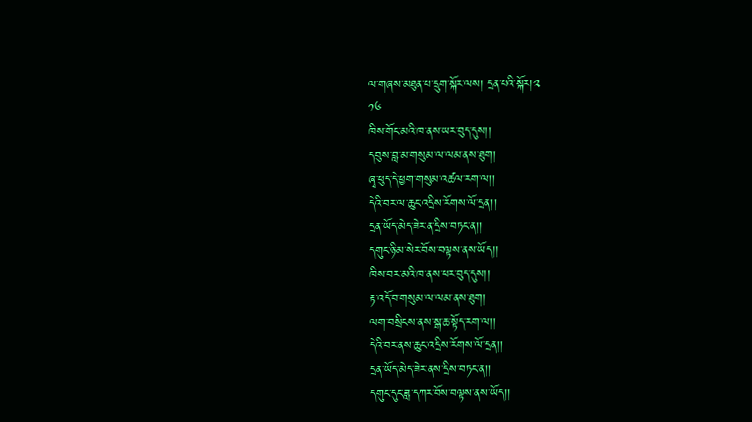ལ་གཞས་མཐུན་པ་དྲུག་སྐོར་ལས། དྲན་པའི་སྐོར།༢
༡༦
ཁིས་གོང་མའི་ཁ་ནས་ཡར་བུད་དུས།།
དབུས་བླ་མ་གསུམ་ལ་ལམ་ནས་ཐུག།
ཞྭ་ཕུད་དེ་ཕྱག་གསུམ་འཚལ་རག་ལ།།
དེའི་བར་ལ་ཆུང་འདྲིས་རོགས་ལོ་དྲན།།
དྲན་ཡོད་མེད་ཟེར་ན་དྲིས་བཏང་ན།།
དགུང་ཉི་མ་སེར་བོས་བལྟས་ནས་ཡོད།།
ཁིས་བར་མའི་ཁ་ནས་ཕར་བུད་དུས།།
རྟ་འདོ་བ་གསུམ་ལ་ལམ་ནས་ཐུག།
ལག་བསྲིངས་ནས་སྒ་ཆ་སྟོད་རག་ལ།།
དེའི་བར་ནས་ཆུང་འདྲིས་རོགས་ལོ་དྲན།།
དྲན་ཡོད་མེད་ཟེར་ནས་དྲིས་བཏང་ན།།
དགུང་དུང་ཟླ་དཀར་བོས་བལྟས་ནས་ཡོད།།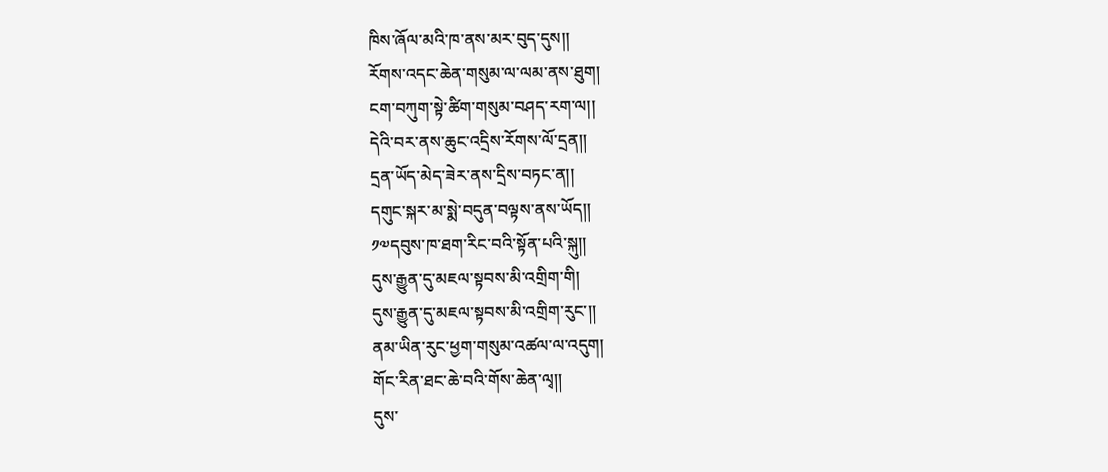ཁིས་ཞོལ་མའི་ཁ་ནས་མར་བུད་དུས།།
རོགས་འདང་ཆེན་གསུམ་ལ་ལམ་ནས་ཐུག།
ངག་བཀུག་སྟེ་ཚིག་གསུམ་བཤད་རག་ལ།།
དེའི་བར་ནས་ཆུང་འདྲིས་རོགས་ལོ་དྲན།།
དྲན་ཡོད་མེད་ཟེར་ནས་དྲིས་བཏང་ན།།
དགུང་སྐར་མ་སྨེ་བདུན་བལྟས་ནས་ཡོད།།
༡༧དབུས་ཁ་ཐག་རིང་བའི་སྟོན་པའི་སྐུ།།
དུས་རྒྱུན་དུ་མཇལ་སྟབས་མི་འགྲིག་གི།
དུས་རྒྱུན་དུ་མཇལ་སྟབས་མི་འགྲིག་རུང་།།
ནམ་ཡིན་རུང་ཕྱག་གསུམ་འཚལ་ལ་འདུག།
གོང་རིན་ཐང་ཆེ་བའི་གོས་ཆེན་ལྭ།།
དུས་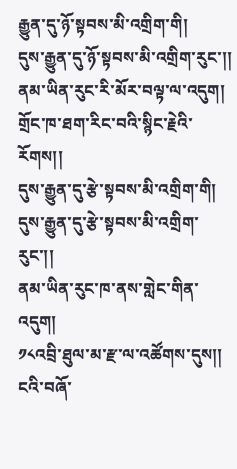རྒྱུན་དུ་ཉོ་སྟབས་མི་འགྲིག་གི།
དུས་རྒྱུན་དུ་ཉོ་སྟབས་མི་འགྲིག་རུང་།།
ནམ་ཡིན་རུང་རི་མོར་བལྟ་ལ་འདུག།
གྲོང་ཁ་ཐག་རིང་བའི་སྙིང་རྗེའི་རོགས།།
དུས་རྒྱུན་དུ་རྩེ་སྟབས་མི་འགྲིག་གི།
དུས་རྒྱུན་དུ་རྩེ་སྟབས་མི་འགྲིག་རུང་།།
ནམ་ཡིན་རུང་ཁ་ནས་གླེང་གིན་འདུག།
༡༨འབྲི་ཐུལ་མ་རྫ་ལ་འཚོགས་དུས།།
ངའི་བཞོ་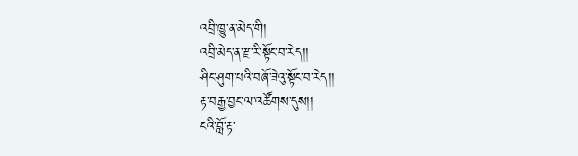འབྲི་ཁྱུ་ན་མེད་གི།
འབྲི་མེད་ན་རྫ་རི་སྟོང་བ་རེད།།
ཤིང་ཤུག་པའི་བཞོ་ཟེའུ་སྟོང་བ་རེད།།
རྟ་བརྒྱ་བྱང་ལ་འཚོགས་དུས།།
ངའི་བློ་རྟ་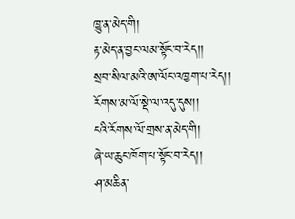ཁྱུ་ན་མེད་གི།
རྟ་མེད་ན་བྱང་ལམ་སྟོང་བ་རེད།།
སྲབ་སིལ་མའི་ཨ་ལོང་འཁྱག་པ་རེད།།
རོགས་མ་ལོ་སྡེ་ལ་འདུ་དུས།།
ངའི་རོགས་ལོ་གྲས་ན་མེད་གི།
ཞེ་ཡ་ཆུང་ཁོག་པ་སྟོང་བ་རེད།།
ཤ་མཆིན་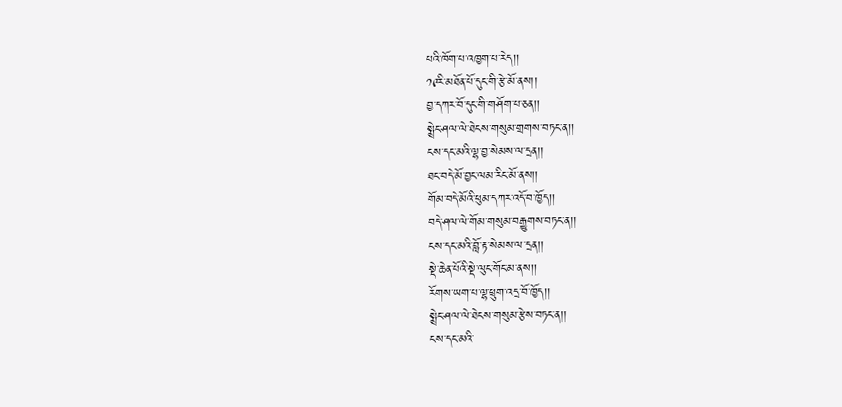པའི་ཁོག་པ་འཁྱག་པ་རེད།།
༡༩རི་མཐོན་པོ་དུང་གི་རྩེ་མོ་ནས།།
བྱ་དཀར་བོ་དུང་གི་གཤོག་པ་ཅན།།
སྨྲེང་ཤལ་ལེ་ཐེངས་གསུམ་གྲགས་བཏང་ན།།
ངས་དང་མའི་ལྷ་བྱ་སེམས་ལ་དྲན།།
ཐང་བདེ་མོ་བྱང་ལམ་རིང་མོ་ནས།།
གོམ་བདེ་མོའི་ཕུམ་དཀར་འདོ་བ་ཁྱོད།།
བདེ་ཤལ་ལེ་གོམ་གསུམ་བརྒྱུགས་བཏང་ན།།
ངས་དང་མའི་བློ་རྟ་སེམས་ལ་དྲན།།
སྡེ་ཆེན་པོའི་སྡེ་ལུང་གོང་མ་ནས།།
རོགས་ཡག་པ་ལྷ་ཕྲུག་འདྲ་བོ་ཁྱོད།།
སྨྲེང་ཤལ་ལེ་ཐེངས་གསུམ་རྩེས་བཏང་ན།།
ངས་དང་མའི་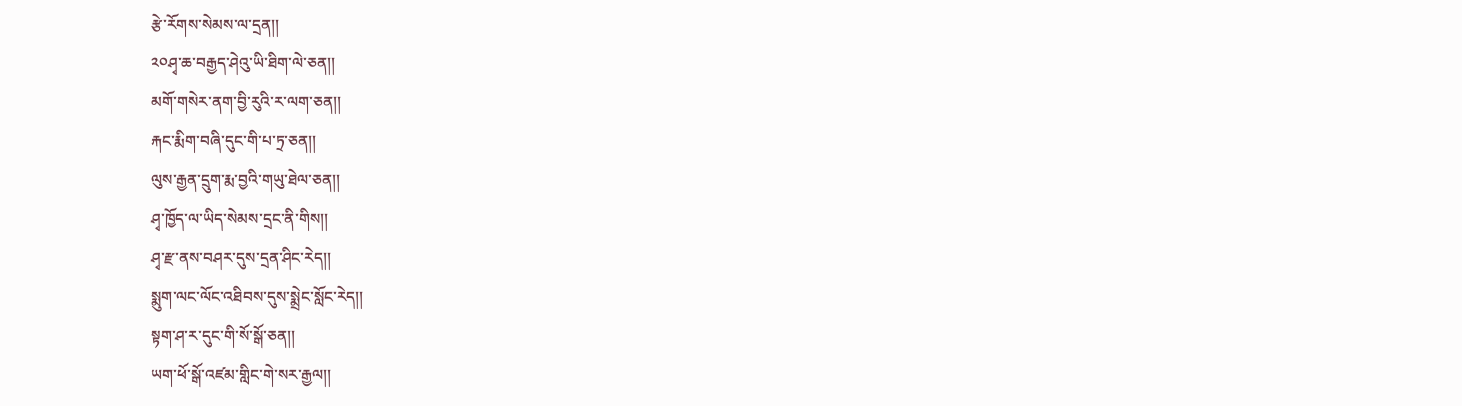རྩེ་རོགས་སེམས་ལ་དྲན།།
༢༠ཤྭ་ཆ་བརྒྱད་ཤེའུ་ཡི་ཐིག་ལེ་ཅན།།
མགོ་གསེར་ནག་བྱི་རུའི་ར་ལག་ཅན།།
རྐང་རྨིག་བཞི་དུང་གི་པ་ཏྲ་ཅན།།
ལུས་རྒྱན་དྲུག་རྨ་བྱའི་གཡུ་ཐེལ་ཅན།།
ཤྭ་ཁྱོད་ལ་ཡིད་སེམས་དྲང་ནི་གིས།།
ཤྭ་རྫ་ནས་བཤར་དུས་དྲན་ཤིང་རེད།།
སྨུག་ལང་ལོང་འཐིབས་དུས་སྨྲེང་སློང་རེད།།
སྟག་ཤ་ར་དུང་གི་སོ་སྒོ་ཅན།།
ཡག་ཕོ་སྒོ་འཛམ་གླིང་གེ་སར་རྒྱལ།།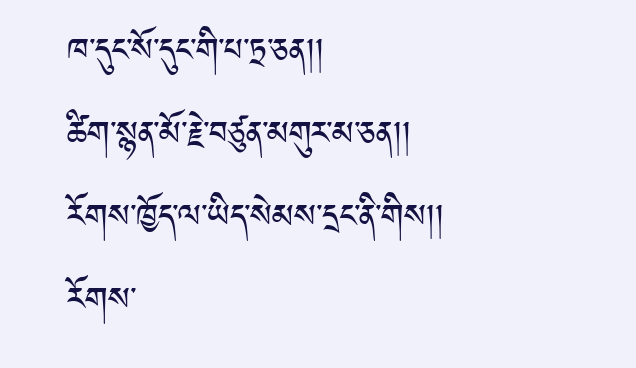ཁ་དུང་སོ་དུང་གི་པ་ཏྲ་ཅན།།
ཚིག་སྙན་མོ་རྗེ་བཙུན་མགུར་མ་ཅན།།
རོགས་ཁྱོད་ལ་ཡིད་སེམས་དྲང་ནི་གིས།།
རོགས་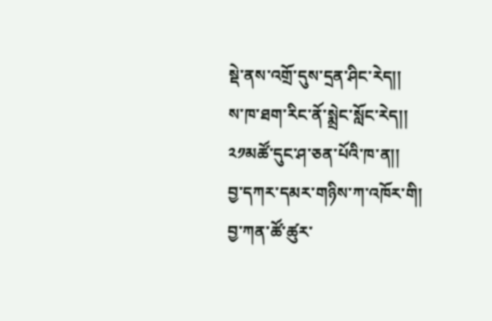སྡེ་ནས་འགྲོ་དུས་དྲན་ཤིང་རེད།།
ས་ཁ་ཐག་རིང་ནོ་སྨྲེང་སློང་རེད།།
༢༡མཚོ་དུང་ཤ་ཅན་པོའི་ཁ་ན།།
བྱ་དཀར་དམར་གཉིས་ཀ་འཁོར་གི།
བྱ་ཀན་ཚོ་ཚུར་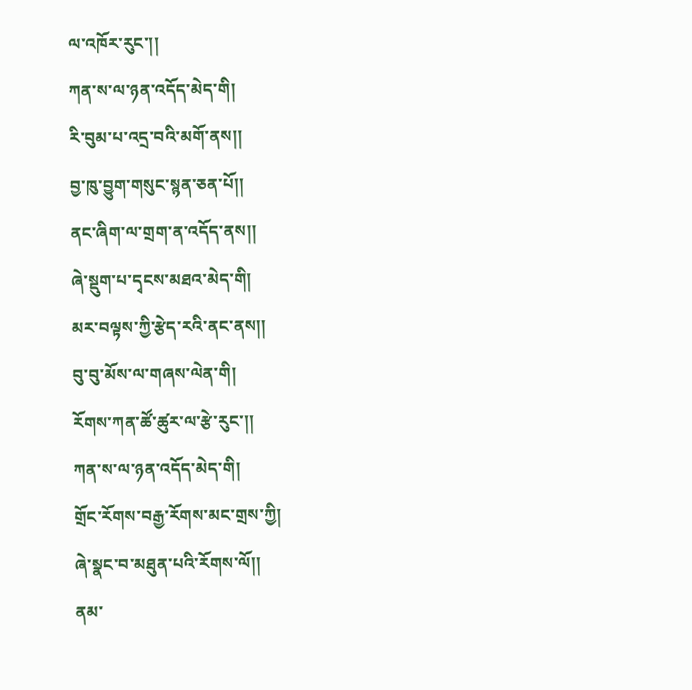ལ་འཁོར་རུང་།།
ཀན་ས་ལ་ཉན་འདོད་མེད་གི།
རི་བུམ་པ་འདྲ་བའི་མགོ་ནས།།
བྱ་ཁུ་བྱུག་གསུང་སྙན་ཅན་པོ།།
ནང་ཞིག་ལ་གྲག་ན་འདོད་ནས།།
ཞེ་སྡུག་པ་དྭངས་མཐའ་མེད་གི།
མར་བལྟས་ཀྱི་རྩེད་རའི་ནང་ནས།།
བུ་བུ་མོས་ལ་གཞས་ལེན་གི།
རོགས་ཀན་ཚོ་ཚུར་ལ་རྩེ་རུང་།།
ཀན་ས་ལ་ཉན་འདོད་མེད་གི།
གྲོང་རོགས་བརྒྱ་རོགས་མང་གྲས་ཀྱི།
ཞེ་སྣང་བ་མཐུན་པའི་རོགས་ལོ།།
ནམ་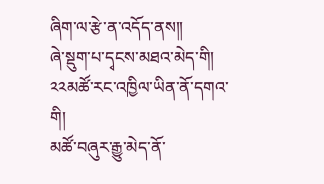ཞིག་ལ་རྩེ་ན་འདོད་ནས།།
ཞེ་སྡུག་པ་དྭངས་མཐའ་མེད་གི།
༢༢མཚོ་རང་འཁྱིལ་ཡིན་ནོ་དགའ་གི།
མཚོ་བཞུར་རྒྱུ་མེད་ནོ་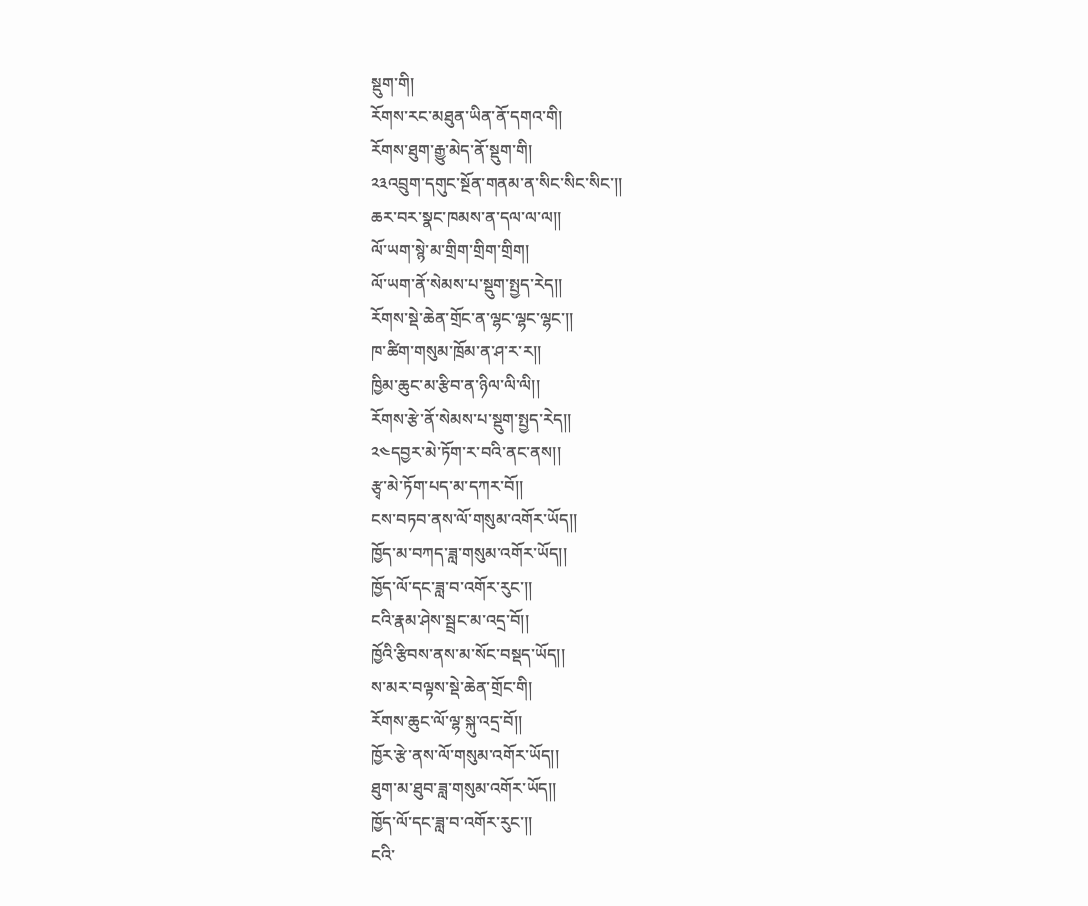སྡུག་གི།
རོགས་རང་མཐུན་ཡིན་ནོ་དགའ་གི།
རོགས་ཐུག་རྒྱུ་མེད་ནོ་སྡུག་གི།
༢༣འབྲུག་དགུང་སྔོན་གནམ་ན་སིང་སིང་སིང་།།
ཆར་བར་སྣང་ཁམས་ན་དལ་ལ་ལ།།
ལོ་ཡག་སྙེ་མ་གྲིག་གྲིག་གྲིག།
ལོ་ཡག་ནོ་སེམས་པ་སྡུག་སྤྱད་རེད།།
རོགས་སྡེ་ཆེན་གྲོང་ན་ལྷང་ལྷང་ལྷང་།།
ཁ་ཚིག་གསུམ་ཁྲོམ་ན་ཤ་ར་ར།།
ཁྱིམ་ཆུང་མ་རྩིབ་ན་ཉིལ་ལི་ལི།།
རོགས་རྩེ་ནོ་སེམས་པ་སྡུག་སྤྱད་རེད།།
༢༤དབྱར་མེ་ཏོག་ར་བའི་ནང་ནས།།
རྩྭ་མེ་ཏོག་པད་མ་དཀར་བོ།།
ངས་བཏབ་ནས་ལོ་གསུམ་འགོར་ཡོད།།
ཁྱོད་མ་བཀད་ཟླ་གསུམ་འགོར་ཡོད།།
ཁྱོད་ལོ་དང་ཟླ་བ་འགོར་རུང་།།
ངའི་རྣམ་ཤེས་སྦྲང་མ་འདྲ་བོ།།
ཁྱོའི་རྩིབས་ནས་མ་སོང་བསྡད་ཡོད།།
ས་མར་བལྟས་སྡེ་ཆེན་གྲོང་གི།
རོགས་ཆུང་ལོ་ལྷ་སྐུ་འདྲ་བོ།།
ཁྱོར་རྩེ་ནས་ལོ་གསུམ་འགོར་ཡོད།།
ཐུག་མ་ཐུབ་ཟླ་གསུམ་འགོར་ཡོད།།
ཁྱོད་ལོ་དང་ཟླ་བ་འགོར་རུང་།།
ངའི་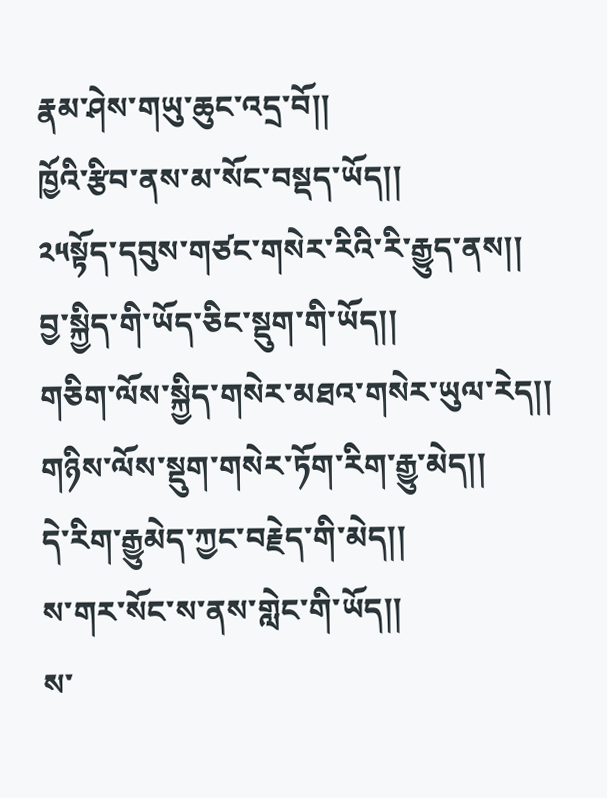རྣམ་ཤེས་གཡུ་ཆུང་འདྲ་བོ།།
ཁྱོའི་རྩིབ་ནས་མ་སོང་བསྡད་ཡོད།།
༢༥སྟོད་དབུས་གཙང་གསེར་རིའི་རི་རྒྱུད་ནས།།
བྱ་སྐྱིད་གི་ཡོད་ཅིང་སྡུག་གི་ཡོད།།
གཅིག་ལོས་སྐྱིད་གསེར་མཐའ་གསེར་ཡུལ་རེད།།
གཉིས་ལོས་སྡུག་གསེར་ཏོག་རིག་རྒྱུ་མེད།།
དེ་རིག་རྒྱུམེད་ཀྱང་བརྗེད་གི་མེད།།
ས་གར་སོང་ས་ནས་གླེང་གི་ཡོད།།
ས་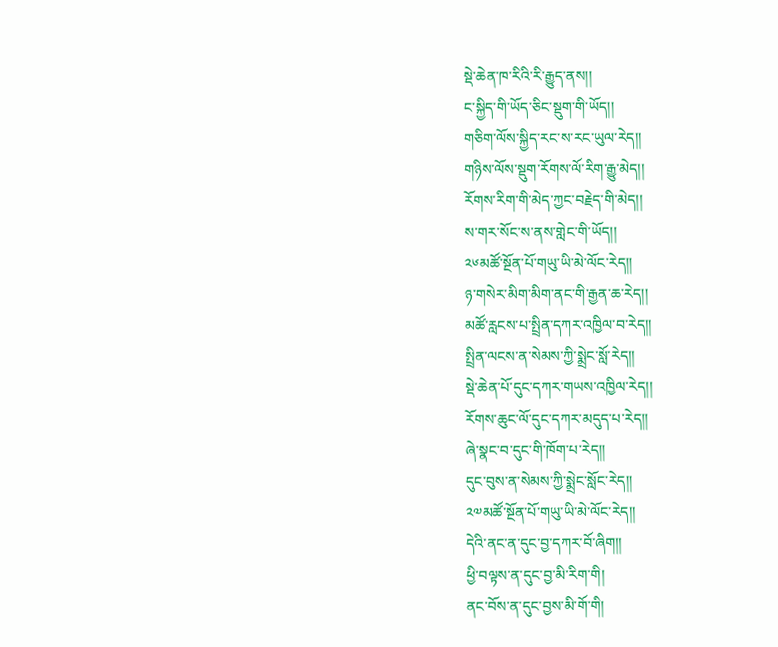སྡེ་ཆེན་ཁ་རིའི་རི་རྒྱུད་ནས།།
ང་སྐྱིད་གི་ཡོད་ཅིང་སྡུག་གི་ཡོད།།
གཅིག་ལོས་སྐྱིད་རང་ས་རང་ཡུལ་རེད།།
གཉིས་ལོས་སྡུག་རོགས་ལོ་རིག་རྒྱུ་མེད།།
རོགས་རིག་གི་མེད་ཀྱང་བརྗེད་གི་མེད།།
ས་གར་སོང་ས་ནས་གླེང་གི་ཡོད།།
༢༦མཚོ་སྔོན་པོ་གཡུ་ཡི་མེ་ལོང་རེད།།
ཉ་གསེར་མིག་མིག་ནང་གི་རྒྱན་ཆ་རེད།།
མཚོ་རླངས་པ་སྤྲིན་དཀར་འཁྱིལ་བ་རེད།།
སྤྲིན་ལངས་ན་སེམས་ཀྱི་སྨྲེང་སློ་རེད།།
སྡེ་ཆེན་པོ་དུང་དཀར་གཡས་འཁྱིལ་རེད།།
རོགས་ཆུང་ལོ་དུང་དཀར་མདུད་པ་རེད།།
ཞེ་སྣང་བ་དུང་གི་ཁོག་པ་རེད།།
དུང་བུས་ན་སེམས་ཀྱི་སྨྲེང་སློང་རེད།།
༢༧མཚོ་སྔོན་པོ་གཡུ་ཡི་མེ་ལོང་རེད།།
དེའི་ནང་ན་དུང་བྱ་དཀར་བོ་ཞིག།།
ཕྱི་བལྟས་ན་དུང་བྱ་མི་རིག་གི།
ནང་བོས་ན་དུང་བྱས་མི་གོ་གི།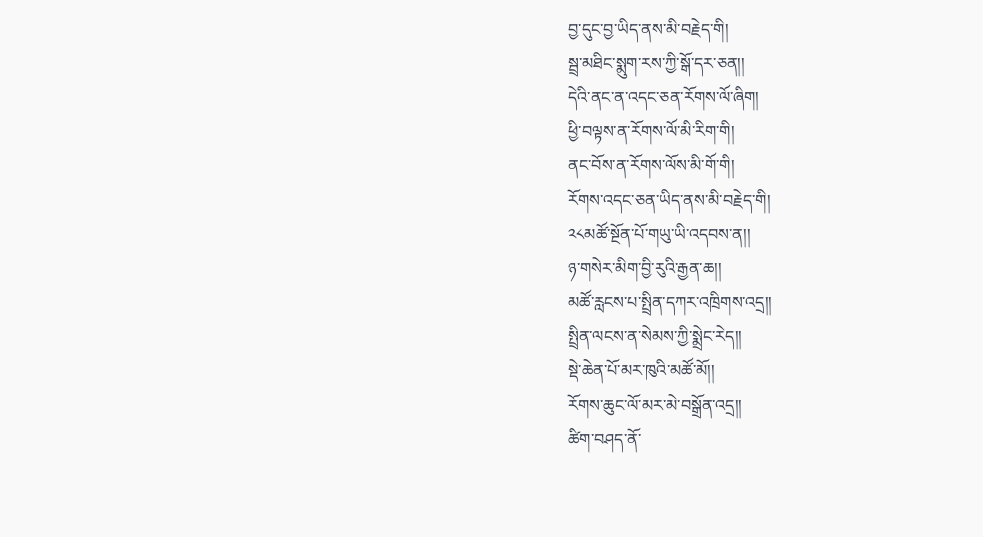བྱ་དུང་བྱ་ཡིད་ནས་མི་བརྗེད་གི།
སྦྲ་མཐིང་སྨུག་རས་ཀྱི་སྒོ་དར་ཅན།།
དེའི་ནང་ན་འདང་ཅན་རོགས་ལོ་ཞིག།
ཕྱི་བལྟས་ན་རོགས་ལོ་མི་རིག་གི།
ནང་བོས་ན་རོགས་ལོས་མི་གོ་གི།
རོགས་འདང་ཅན་ཡིད་ནས་མི་བརྗེད་གི།
༢༨མཚོ་སྔོན་པོ་གཡུ་ཡི་འདབས་ན།།
ཉ་གསེར་མིག་བྱི་རུའི་རྒྱན་ཆ།།
མཚོ་རླངས་པ་སྤྲིན་དཀར་འཁྲིགས་འདྲ།།
སྤྲིན་ལངས་ན་སེམས་ཀྱི་སྨྲེང་རེད།།
སྡེ་ཆེན་པོ་མར་ཁུའི་མཚོ་མོ།།
རོགས་ཆུང་ལོ་མར་མེ་བསྒྲོན་འདྲ།།
ཚིག་བཤད་ནོ་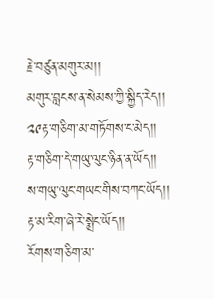རྗེ་བཙུན་མགུར་མ།།
མགུར་བླངས་ན་སེམས་ཀྱི་སྐྱིད་རེད།།
༢༩རྟ་གཅིག་མ་གཏོགས་ང་མེད།།
རྟ་གཅིག་དེ་གཡུ་ལུང་ཉིན་ན་ཡོད།།
ས་གཡུ་ལུང་གཡང་གིས་བཀང་ཡོད།།
རྟ་མ་རིག་ཞེ་རེ་སྨྲེང་ཡོད།།
རོགས་གཅིག་མ་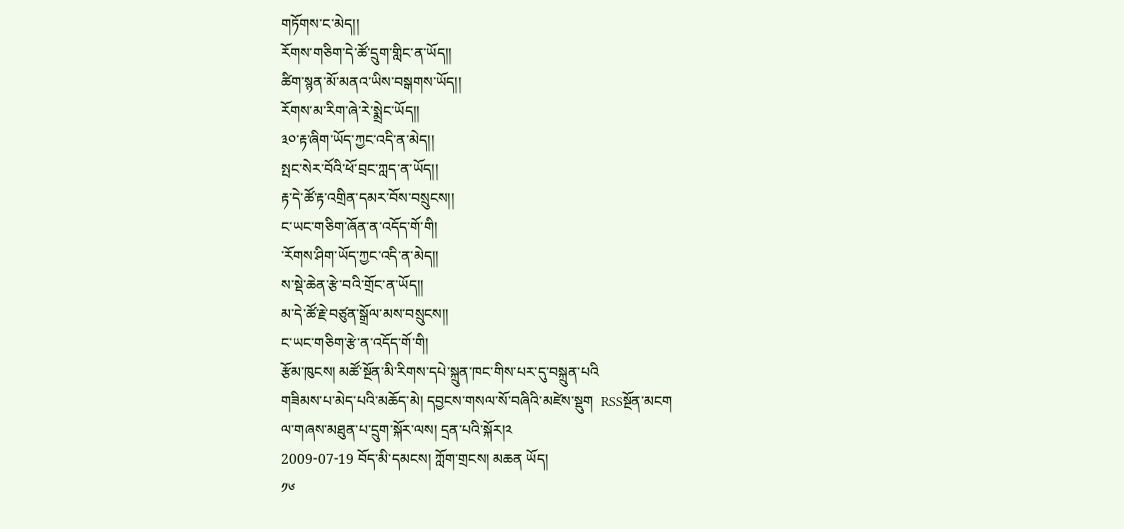གཏོགས་ང་མེད།།
རོགས་གཅིག་དེ་ཚོ་དྲུག་གླིང་ན་ཡོད།།
ཚིག་སྙན་མོ་མནའ་ཡིས་བསྒགས་ཡོད།།
རོགས་མ་རིག་ཞེ་རེ་སྨྲེང་ཡོད།།
༣༠་རྟ་ཞིག་ཡོད་ཀྱང་འདི་ན་མེད།།
སྤང་སེར་བོའི་ཕོ་བྲང་ཀླད་ན་ཡོད།།
རྟ་དེ་ཚོ་རྟ་འགྲིན་དམར་བོས་བསྲུངས།།
ང་ཡང་གཅིག་ཞོན་ན་འདོད་གོ་གི།
་རོགས་ཤིག་ཡོད་ཀྱང་འདི་ན་མེད།།
ས་སྡེ་ཆེན་རྩེ་བའི་གྲོང་ན་ཡོད།།
མ་དེ་ཚོ་རྗེ་བཙུན་སྒྲོལ་མས་བསྲུངས།།
ང་ཡང་གཅིག་རྩེ་ན་འདོད་གོ་གི།
རྩོམ་ཁུངས། མཚོ་སྔོན་མི་རིགས་དཔེ་སྐྲུན་ཁང་གིས་པར་དུ་བསྐྲུན་པའི
གཟིམས་པ་མེད་པའི་མཆོད་མེ། དབྱངས་གསལ་སོ་བཞིའི་མཛེས་སྡུག  RSSསྔོན་མངག
ལ་གཞས་མཐུན་པ་དྲུག་སྐོར་ལས། དྲན་པའི་སྐོར།༢
2009-07-19 བོད་མི་དམངས། ཀློག་གྲངས། མཆན ཡོད།
༡༦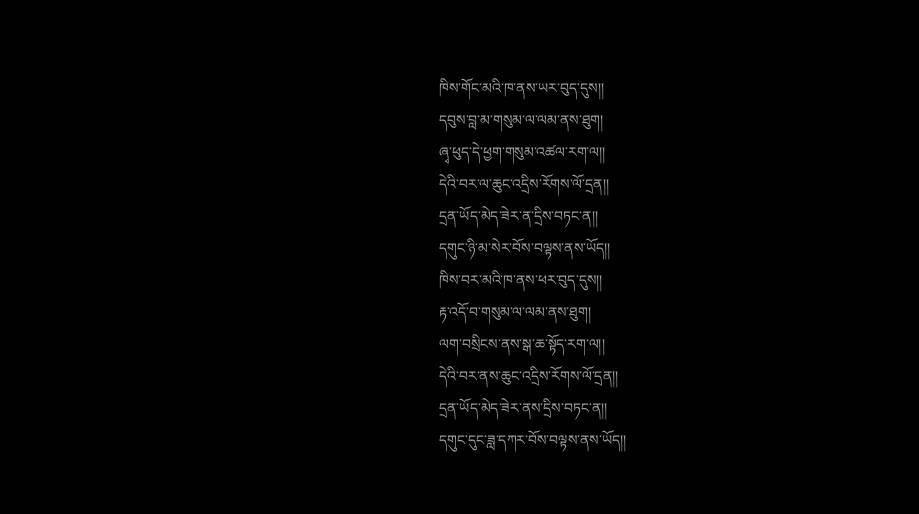ཁིས་གོང་མའི་ཁ་ནས་ཡར་བུད་དུས།།
དབུས་བླ་མ་གསུམ་ལ་ལམ་ནས་ཐུག།
ཞྭ་ཕུད་དེ་ཕྱག་གསུམ་འཚལ་རག་ལ།།
དེའི་བར་ལ་ཆུང་འདྲིས་རོགས་ལོ་དྲན།།
དྲན་ཡོད་མེད་ཟེར་ན་དྲིས་བཏང་ན།།
དགུང་ཉི་མ་སེར་བོས་བལྟས་ནས་ཡོད།།
ཁིས་བར་མའི་ཁ་ནས་ཕར་བུད་དུས།།
རྟ་འདོ་བ་གསུམ་ལ་ལམ་ནས་ཐུག།
ལག་བསྲིངས་ནས་སྒ་ཆ་སྟོད་རག་ལ།།
དེའི་བར་ནས་ཆུང་འདྲིས་རོགས་ལོ་དྲན།།
དྲན་ཡོད་མེད་ཟེར་ནས་དྲིས་བཏང་ན།།
དགུང་དུང་ཟླ་དཀར་བོས་བལྟས་ནས་ཡོད།།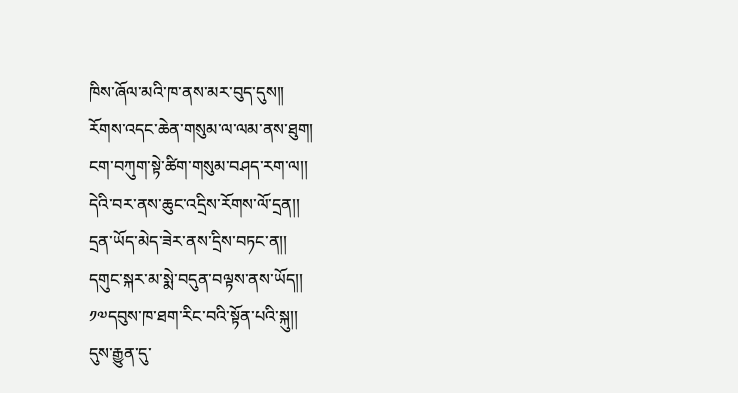ཁིས་ཞོལ་མའི་ཁ་ནས་མར་བུད་དུས།།
རོགས་འདང་ཆེན་གསུམ་ལ་ལམ་ནས་ཐུག།
ངག་བཀུག་སྟེ་ཚིག་གསུམ་བཤད་རག་ལ།།
དེའི་བར་ནས་ཆུང་འདྲིས་རོགས་ལོ་དྲན།།
དྲན་ཡོད་མེད་ཟེར་ནས་དྲིས་བཏང་ན།།
དགུང་སྐར་མ་སྨེ་བདུན་བལྟས་ནས་ཡོད།།
༡༧དབུས་ཁ་ཐག་རིང་བའི་སྟོན་པའི་སྐུ།།
དུས་རྒྱུན་དུ་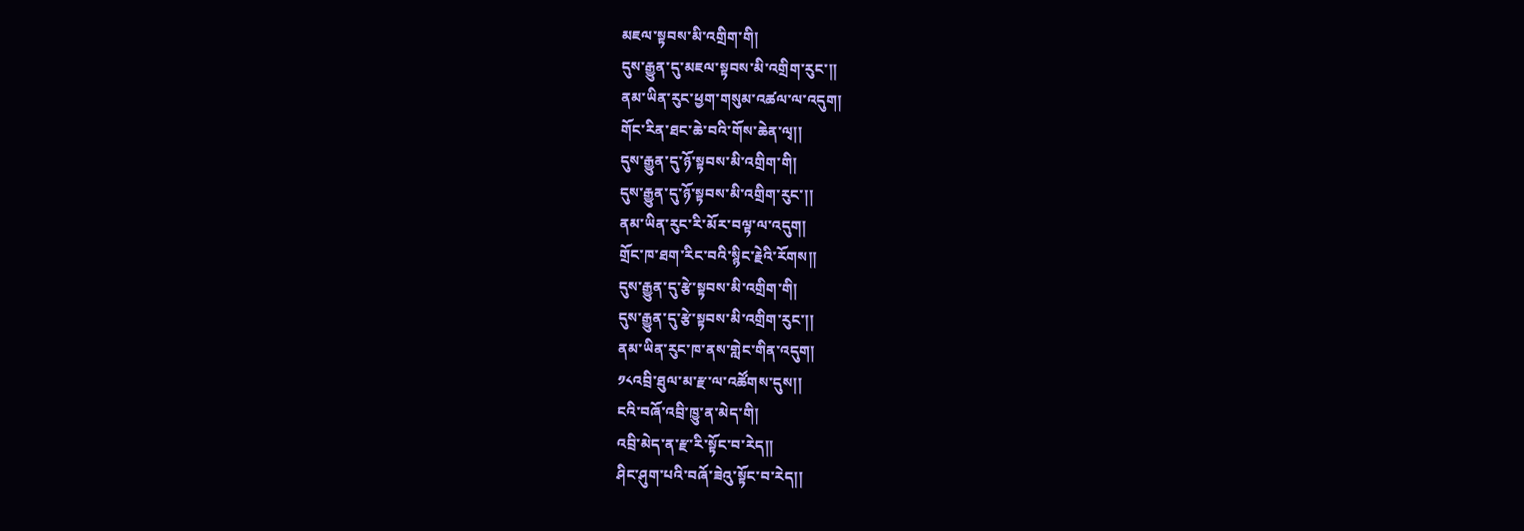མཇལ་སྟབས་མི་འགྲིག་གི།
དུས་རྒྱུན་དུ་མཇལ་སྟབས་མི་འགྲིག་རུང་།།
ནམ་ཡིན་རུང་ཕྱག་གསུམ་འཚལ་ལ་འདུག།
གོང་རིན་ཐང་ཆེ་བའི་གོས་ཆེན་ལྭ།།
དུས་རྒྱུན་དུ་ཉོ་སྟབས་མི་འགྲིག་གི།
དུས་རྒྱུན་དུ་ཉོ་སྟབས་མི་འགྲིག་རུང་།།
ནམ་ཡིན་རུང་རི་མོར་བལྟ་ལ་འདུག།
གྲོང་ཁ་ཐག་རིང་བའི་སྙིང་རྗེའི་རོགས།།
དུས་རྒྱུན་དུ་རྩེ་སྟབས་མི་འགྲིག་གི།
དུས་རྒྱུན་དུ་རྩེ་སྟབས་མི་འགྲིག་རུང་།།
ནམ་ཡིན་རུང་ཁ་ནས་གླེང་གིན་འདུག།
༡༨འབྲི་ཐུལ་མ་རྫ་ལ་འཚོགས་དུས།།
ངའི་བཞོ་འབྲི་ཁྱུ་ན་མེད་གི།
འབྲི་མེད་ན་རྫ་རི་སྟོང་བ་རེད།།
ཤིང་ཤུག་པའི་བཞོ་ཟེའུ་སྟོང་བ་རེད།།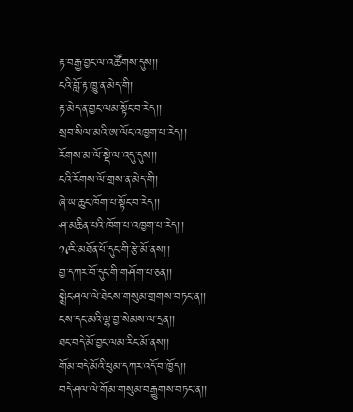རྟ་བརྒྱ་བྱང་ལ་འཚོགས་དུས།།
ངའི་བློ་རྟ་ཁྱུ་ན་མེད་གི།
རྟ་མེད་ན་བྱང་ལམ་སྟོང་བ་རེད།།
སྲབ་སིལ་མའི་ཨ་ལོང་འཁྱག་པ་རེད།།
རོགས་མ་ལོ་སྡེ་ལ་འདུ་དུས།།
ངའི་རོགས་ལོ་གྲས་ན་མེད་གི།
ཞེ་ཡ་ཆུང་ཁོག་པ་སྟོང་བ་རེད།།
ཤ་མཆིན་པའི་ཁོག་པ་འཁྱག་པ་རེད།།
༡༩རི་མཐོན་པོ་དུང་གི་རྩེ་མོ་ནས།།
བྱ་དཀར་བོ་དུང་གི་གཤོག་པ་ཅན།།
སྨྲེང་ཤལ་ལེ་ཐེངས་གསུམ་གྲགས་བཏང་ན།།
ངས་དང་མའི་ལྷ་བྱ་སེམས་ལ་དྲན།།
ཐང་བདེ་མོ་བྱང་ལམ་རིང་མོ་ནས།།
གོམ་བདེ་མོའི་ཕུམ་དཀར་འདོ་བ་ཁྱོད།།
བདེ་ཤལ་ལེ་གོམ་གསུམ་བརྒྱུགས་བཏང་ན།།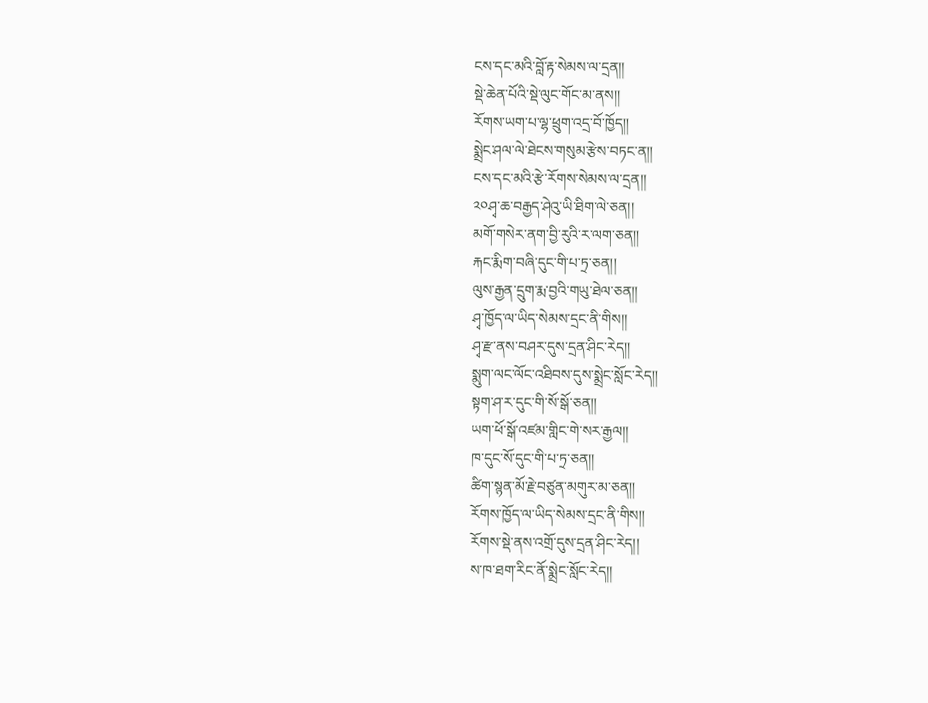ངས་དང་མའི་བློ་རྟ་སེམས་ལ་དྲན།།
སྡེ་ཆེན་པོའི་སྡེ་ལུང་གོང་མ་ནས།།
རོགས་ཡག་པ་ལྷ་ཕྲུག་འདྲ་བོ་ཁྱོད།།
སྨྲེང་ཤལ་ལེ་ཐེངས་གསུམ་རྩེས་བཏང་ན།།
ངས་དང་མའི་རྩེ་རོགས་སེམས་ལ་དྲན།།
༢༠ཤྭ་ཆ་བརྒྱད་ཤེའུ་ཡི་ཐིག་ལེ་ཅན།།
མགོ་གསེར་ནག་བྱི་རུའི་ར་ལག་ཅན།།
རྐང་རྨིག་བཞི་དུང་གི་པ་ཏྲ་ཅན།།
ལུས་རྒྱན་དྲུག་རྨ་བྱའི་གཡུ་ཐེལ་ཅན།།
ཤྭ་ཁྱོད་ལ་ཡིད་སེམས་དྲང་ནི་གིས།།
ཤྭ་རྫ་ནས་བཤར་དུས་དྲན་ཤིང་རེད།།
སྨུག་ལང་ལོང་འཐིབས་དུས་སྨྲེང་སློང་རེད།།
སྟག་ཤ་ར་དུང་གི་སོ་སྒོ་ཅན།།
ཡག་ཕོ་སྒོ་འཛམ་གླིང་གེ་སར་རྒྱལ།།
ཁ་དུང་སོ་དུང་གི་པ་ཏྲ་ཅན།།
ཚིག་སྙན་མོ་རྗེ་བཙུན་མགུར་མ་ཅན།།
རོགས་ཁྱོད་ལ་ཡིད་སེམས་དྲང་ནི་གིས།།
རོགས་སྡེ་ནས་འགྲོ་དུས་དྲན་ཤིང་རེད།།
ས་ཁ་ཐག་རིང་ནོ་སྨྲེང་སློང་རེད།།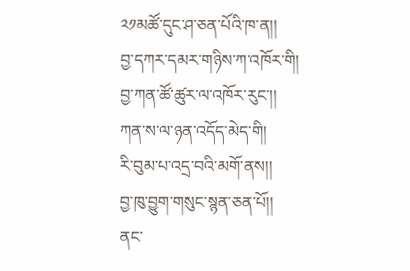༢༡མཚོ་དུང་ཤ་ཅན་པོའི་ཁ་ན།།
བྱ་དཀར་དམར་གཉིས་ཀ་འཁོར་གི།
བྱ་ཀན་ཚོ་ཚུར་ལ་འཁོར་རུང་།།
ཀན་ས་ལ་ཉན་འདོད་མེད་གི།
རི་བུམ་པ་འདྲ་བའི་མགོ་ནས།།
བྱ་ཁུ་བྱུག་གསུང་སྙན་ཅན་པོ།།
ནང་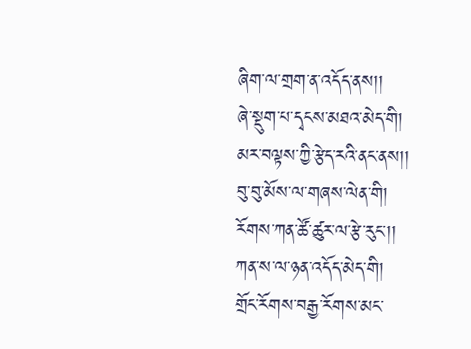ཞིག་ལ་གྲག་ན་འདོད་ནས།།
ཞེ་སྡུག་པ་དྭངས་མཐའ་མེད་གི།
མར་བལྟས་ཀྱི་རྩེད་རའི་ནང་ནས།།
བུ་བུ་མོས་ལ་གཞས་ལེན་གི།
རོགས་ཀན་ཚོ་ཚུར་ལ་རྩེ་རུང་།།
ཀན་ས་ལ་ཉན་འདོད་མེད་གི།
གྲོང་རོགས་བརྒྱ་རོགས་མང་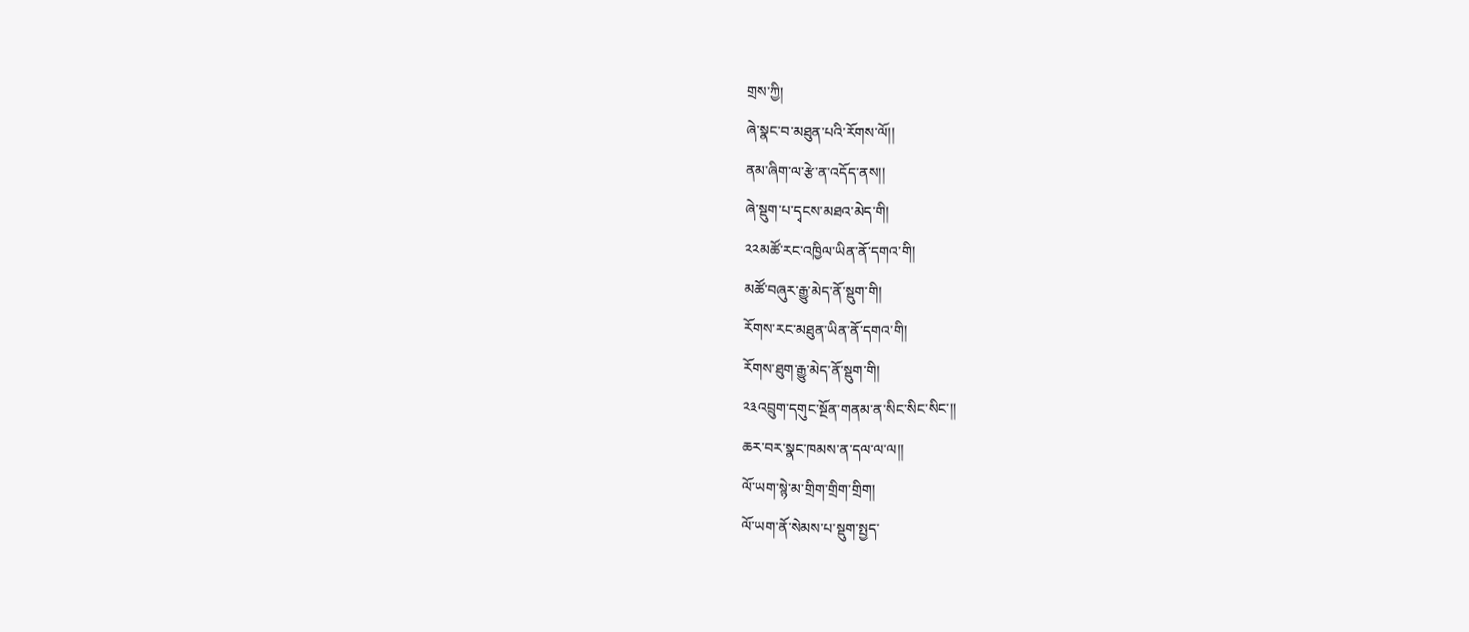གྲས་ཀྱི།
ཞེ་སྣང་བ་མཐུན་པའི་རོགས་ལོ།།
ནམ་ཞིག་ལ་རྩེ་ན་འདོད་ནས།།
ཞེ་སྡུག་པ་དྭངས་མཐའ་མེད་གི།
༢༢མཚོ་རང་འཁྱིལ་ཡིན་ནོ་དགའ་གི།
མཚོ་བཞུར་རྒྱུ་མེད་ནོ་སྡུག་གི།
རོགས་རང་མཐུན་ཡིན་ནོ་དགའ་གི།
རོགས་ཐུག་རྒྱུ་མེད་ནོ་སྡུག་གི།
༢༣འབྲུག་དགུང་སྔོན་གནམ་ན་སིང་སིང་སིང་།།
ཆར་བར་སྣང་ཁམས་ན་དལ་ལ་ལ།།
ལོ་ཡག་སྙེ་མ་གྲིག་གྲིག་གྲིག།
ལོ་ཡག་ནོ་སེམས་པ་སྡུག་སྤྱད་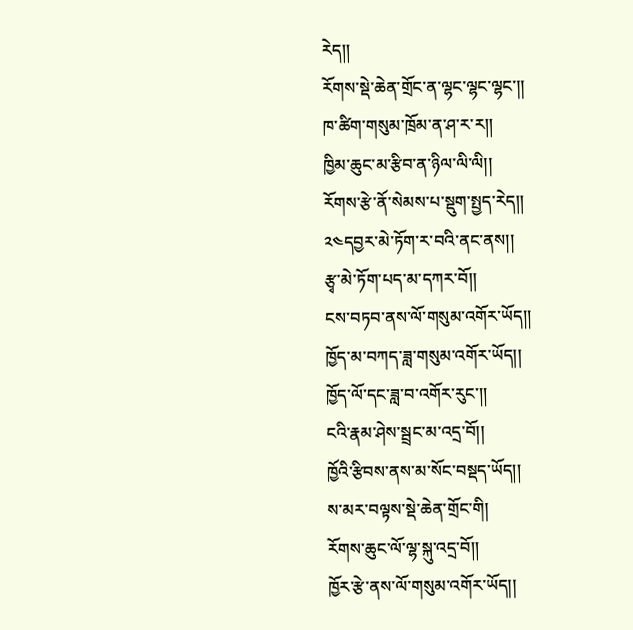རེད།།
རོགས་སྡེ་ཆེན་གྲོང་ན་ལྷང་ལྷང་ལྷང་།།
ཁ་ཚིག་གསུམ་ཁྲོམ་ན་ཤ་ར་ར།།
ཁྱིམ་ཆུང་མ་རྩིབ་ན་ཉིལ་ལི་ལི།།
རོགས་རྩེ་ནོ་སེམས་པ་སྡུག་སྤྱད་རེད།།
༢༤དབྱར་མེ་ཏོག་ར་བའི་ནང་ནས།།
རྩྭ་མེ་ཏོག་པད་མ་དཀར་བོ།།
ངས་བཏབ་ནས་ལོ་གསུམ་འགོར་ཡོད།།
ཁྱོད་མ་བཀད་ཟླ་གསུམ་འགོར་ཡོད།།
ཁྱོད་ལོ་དང་ཟླ་བ་འགོར་རུང་།།
ངའི་རྣམ་ཤེས་སྦྲང་མ་འདྲ་བོ།།
ཁྱོའི་རྩིབས་ནས་མ་སོང་བསྡད་ཡོད།།
ས་མར་བལྟས་སྡེ་ཆེན་གྲོང་གི།
རོགས་ཆུང་ལོ་ལྷ་སྐུ་འདྲ་བོ།།
ཁྱོར་རྩེ་ནས་ལོ་གསུམ་འགོར་ཡོད།།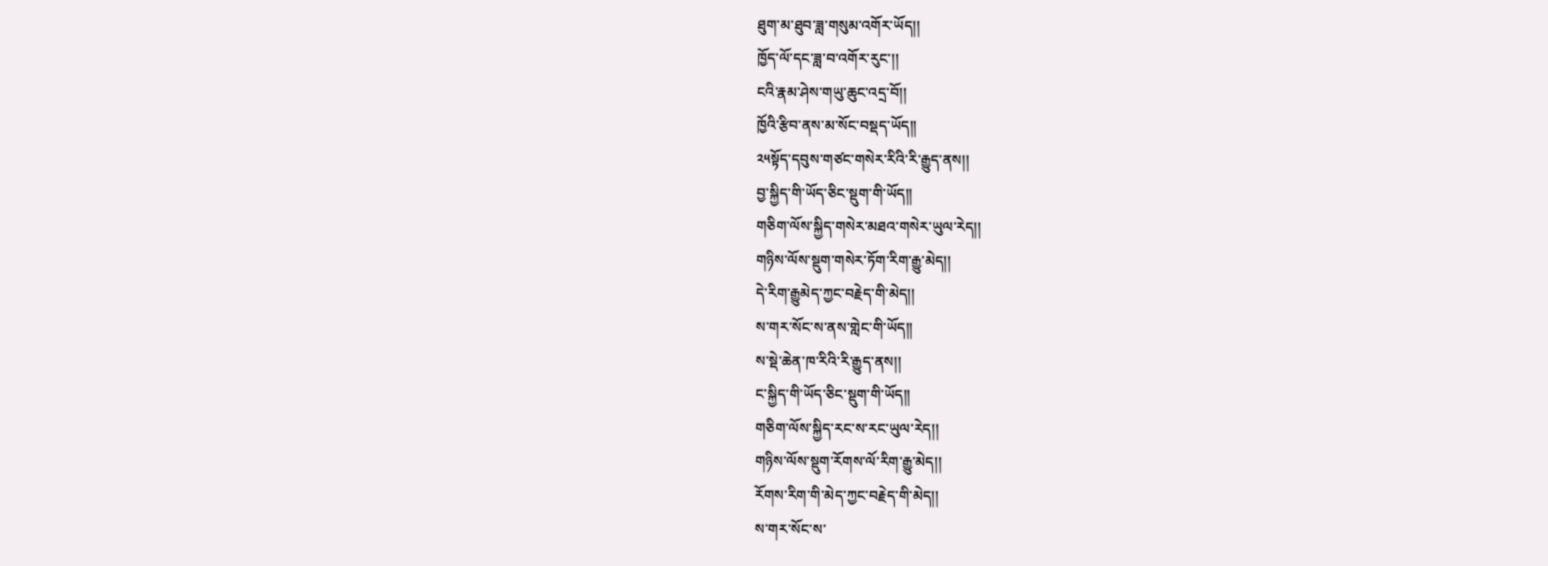ཐུག་མ་ཐུབ་ཟླ་གསུམ་འགོར་ཡོད།།
ཁྱོད་ལོ་དང་ཟླ་བ་འགོར་རུང་།།
ངའི་རྣམ་ཤེས་གཡུ་ཆུང་འདྲ་བོ།།
ཁྱོའི་རྩིབ་ནས་མ་སོང་བསྡད་ཡོད།།
༢༥སྟོད་དབུས་གཙང་གསེར་རིའི་རི་རྒྱུད་ནས།།
བྱ་སྐྱིད་གི་ཡོད་ཅིང་སྡུག་གི་ཡོད།།
གཅིག་ལོས་སྐྱིད་གསེར་མཐའ་གསེར་ཡུལ་རེད།།
གཉིས་ལོས་སྡུག་གསེར་ཏོག་རིག་རྒྱུ་མེད།།
དེ་རིག་རྒྱུམེད་ཀྱང་བརྗེད་གི་མེད།།
ས་གར་སོང་ས་ནས་གླེང་གི་ཡོད།།
ས་སྡེ་ཆེན་ཁ་རིའི་རི་རྒྱུད་ནས།།
ང་སྐྱིད་གི་ཡོད་ཅིང་སྡུག་གི་ཡོད།།
གཅིག་ལོས་སྐྱིད་རང་ས་རང་ཡུལ་རེད།།
གཉིས་ལོས་སྡུག་རོགས་ལོ་རིག་རྒྱུ་མེད།།
རོགས་རིག་གི་མེད་ཀྱང་བརྗེད་གི་མེད།།
ས་གར་སོང་ས་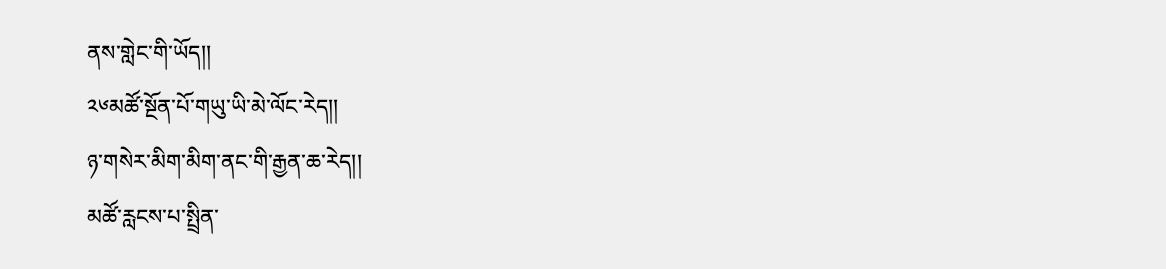ནས་གླེང་གི་ཡོད།།
༢༦མཚོ་སྔོན་པོ་གཡུ་ཡི་མེ་ལོང་རེད།།
ཉ་གསེར་མིག་མིག་ནང་གི་རྒྱན་ཆ་རེད།།
མཚོ་རླངས་པ་སྤྲིན་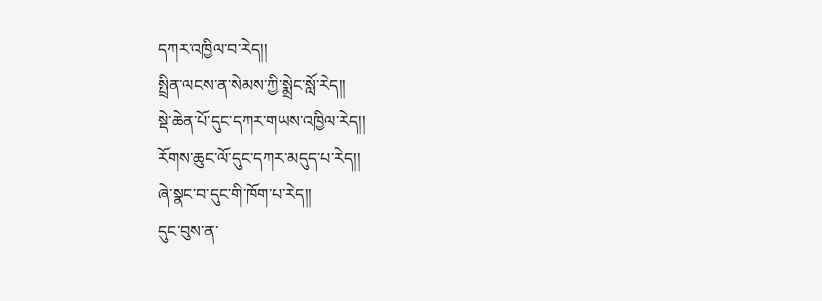དཀར་འཁྱིལ་བ་རེད།།
སྤྲིན་ལངས་ན་སེམས་ཀྱི་སྨྲེང་སློ་རེད།།
སྡེ་ཆེན་པོ་དུང་དཀར་གཡས་འཁྱིལ་རེད།།
རོགས་ཆུང་ལོ་དུང་དཀར་མདུད་པ་རེད།།
ཞེ་སྣང་བ་དུང་གི་ཁོག་པ་རེད།།
དུང་བུས་ན་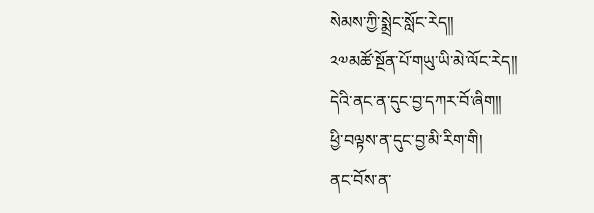སེམས་ཀྱི་སྨྲེང་སློང་རེད།།
༢༧མཚོ་སྔོན་པོ་གཡུ་ཡི་མེ་ལོང་རེད།།
དེའི་ནང་ན་དུང་བྱ་དཀར་བོ་ཞིག།།
ཕྱི་བལྟས་ན་དུང་བྱ་མི་རིག་གི།
ནང་བོས་ན་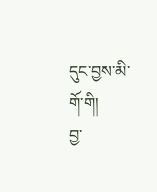དུང་བྱས་མི་གོ་གི།
བྱ་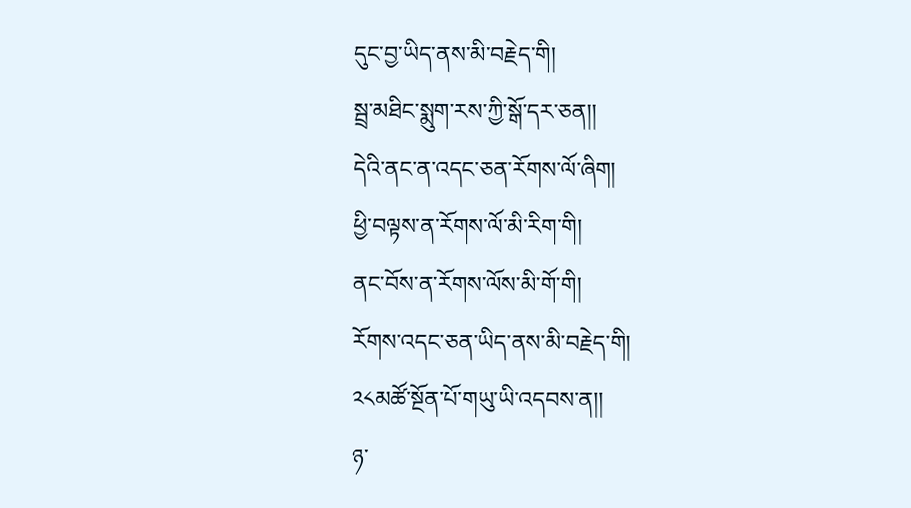དུང་བྱ་ཡིད་ནས་མི་བརྗེད་གི།
སྦྲ་མཐིང་སྨུག་རས་ཀྱི་སྒོ་དར་ཅན།།
དེའི་ནང་ན་འདང་ཅན་རོགས་ལོ་ཞིག།
ཕྱི་བལྟས་ན་རོགས་ལོ་མི་རིག་གི།
ནང་བོས་ན་རོགས་ལོས་མི་གོ་གི།
རོགས་འདང་ཅན་ཡིད་ནས་མི་བརྗེད་གི།
༢༨མཚོ་སྔོན་པོ་གཡུ་ཡི་འདབས་ན།།
ཉ་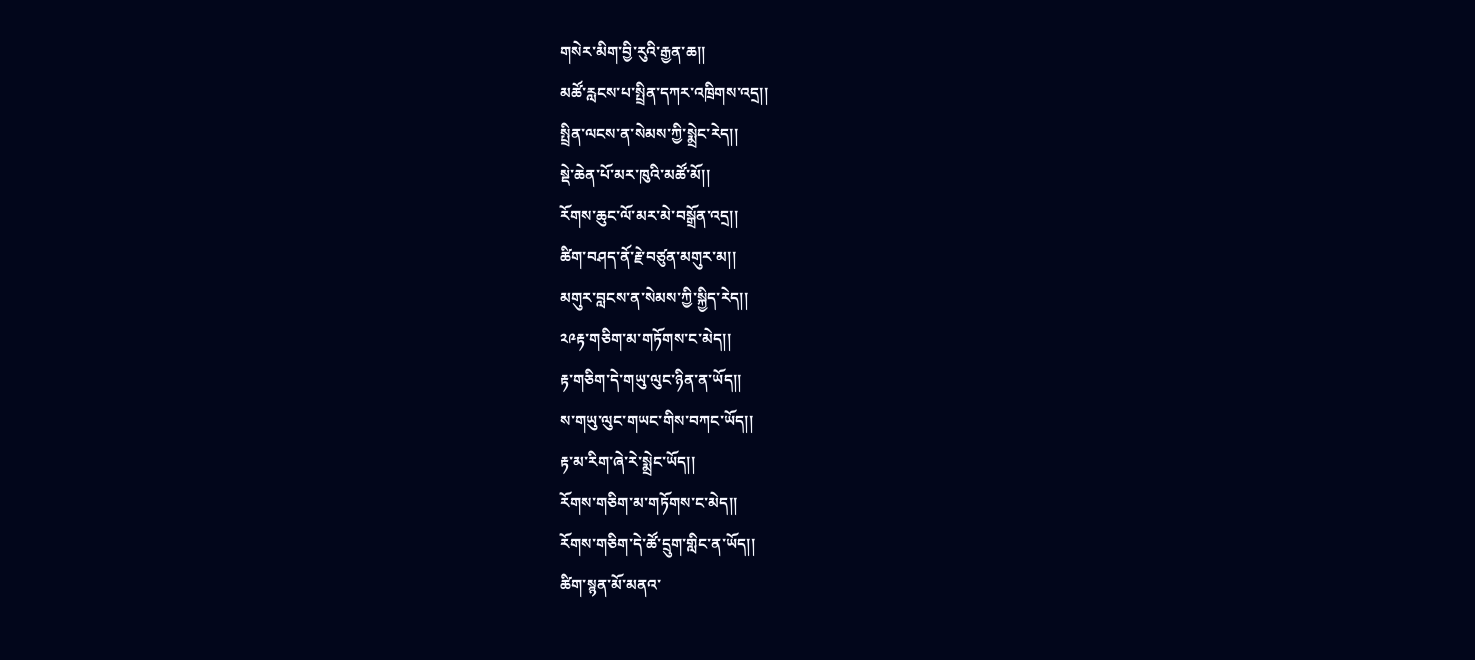གསེར་མིག་བྱི་རུའི་རྒྱན་ཆ།།
མཚོ་རླངས་པ་སྤྲིན་དཀར་འཁྲིགས་འདྲ།།
སྤྲིན་ལངས་ན་སེམས་ཀྱི་སྨྲེང་རེད།།
སྡེ་ཆེན་པོ་མར་ཁུའི་མཚོ་མོ།།
རོགས་ཆུང་ལོ་མར་མེ་བསྒྲོན་འདྲ།།
ཚིག་བཤད་ནོ་རྗེ་བཙུན་མགུར་མ།།
མགུར་བླངས་ན་སེམས་ཀྱི་སྐྱིད་རེད།།
༢༩རྟ་གཅིག་མ་གཏོགས་ང་མེད།།
རྟ་གཅིག་དེ་གཡུ་ལུང་ཉིན་ན་ཡོད།།
ས་གཡུ་ལུང་གཡང་གིས་བཀང་ཡོད།།
རྟ་མ་རིག་ཞེ་རེ་སྨྲེང་ཡོད།།
རོགས་གཅིག་མ་གཏོགས་ང་མེད།།
རོགས་གཅིག་དེ་ཚོ་དྲུག་གླིང་ན་ཡོད།།
ཚིག་སྙན་མོ་མནའ་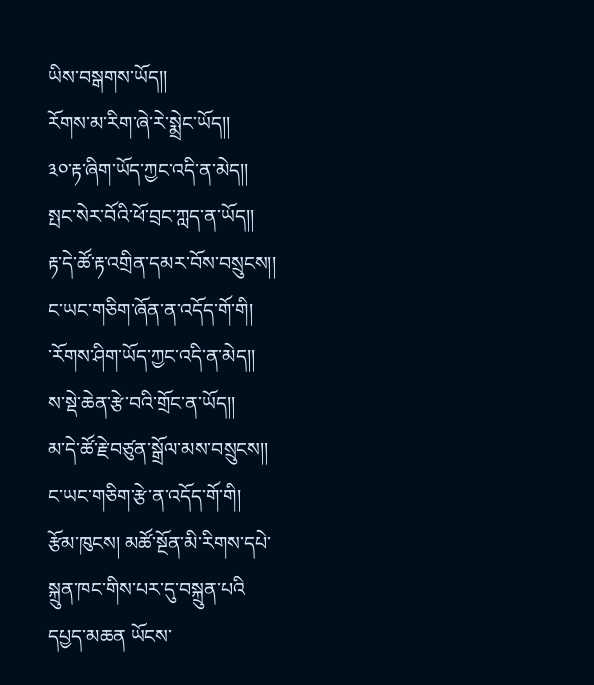ཡིས་བསྒགས་ཡོད།།
རོགས་མ་རིག་ཞེ་རེ་སྨྲེང་ཡོད།།
༣༠་རྟ་ཞིག་ཡོད་ཀྱང་འདི་ན་མེད།།
སྤང་སེར་བོའི་ཕོ་བྲང་ཀླད་ན་ཡོད།།
རྟ་དེ་ཚོ་རྟ་འགྲིན་དམར་བོས་བསྲུངས།།
ང་ཡང་གཅིག་ཞོན་ན་འདོད་གོ་གི།
་རོགས་ཤིག་ཡོད་ཀྱང་འདི་ན་མེད།།
ས་སྡེ་ཆེན་རྩེ་བའི་གྲོང་ན་ཡོད།།
མ་དེ་ཚོ་རྗེ་བཙུན་སྒྲོལ་མས་བསྲུངས།།
ང་ཡང་གཅིག་རྩེ་ན་འདོད་གོ་གི།
རྩོམ་ཁུངས། མཚོ་སྔོན་མི་རིགས་དཔེ་སྐྲུན་ཁང་གིས་པར་དུ་བསྐྲུན་པའི
དཔྱད་མཆན ཡོངས་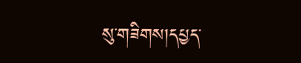སུ་གཟིགས།དཔྱད་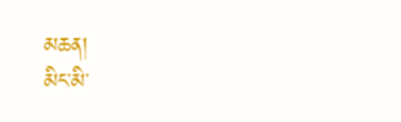མཆན།
མིང་མི་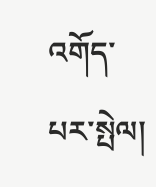འགོད་པར་སྤེལ།